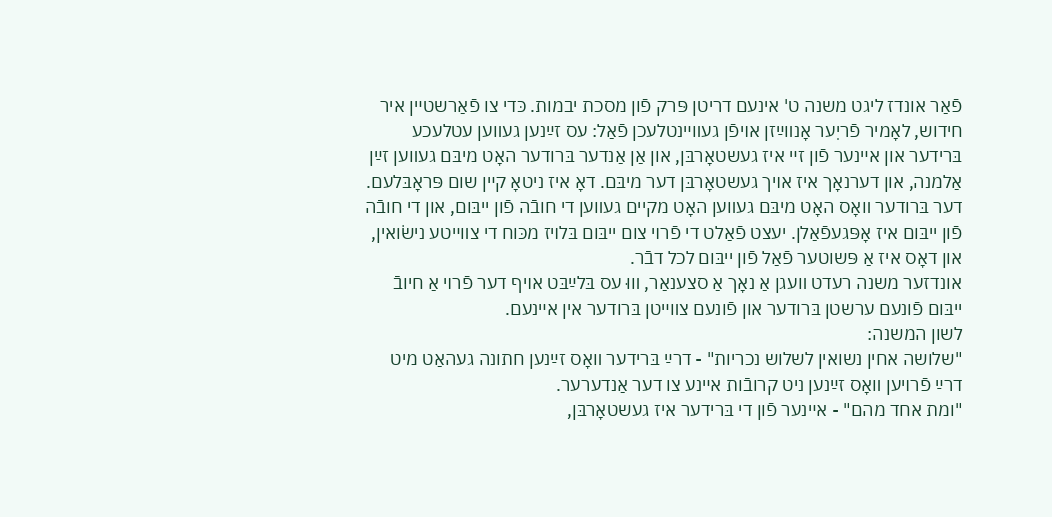פֿאַר אונדז ליגט משנה ט' אינעם דריטן פּרק פֿון מסכת יבמות. כּדי צו פֿאַרשטײן איר חידוש, לאָמיר פֿריִער אָנװײַזן אױפֿן געװײנטלעכן פֿאַל: עס זײַנען געװען עטלעכע בּרידער און אײנער פֿון זײ איז געשטאָרבּן, און אַן אַנדער בּרודער האָט מיבּם געװען זײַן אַלמנה, און דערנאָך איז אױך געשטאָרבּן דער מיבּם. דאָ איז ניטאָ קײן שום פּראָבּלעם. דער בּרודער װאָס האָט מיבּם געװען האָט מקיים געװען די חובֿה פֿון ייבּום, און די חובֿה פֿון ייבּום איז אָפּגעפֿאַלן. יעצט פֿאַלט די פֿרױ צום ייבּום בּלױז מכּוח די צװײטע נישׂואין, און דאָס איז אַ פּשוטער פֿאַל פֿון ייבּום לכל דבֿר.
אונדזער משנה רעדט װעגן אַ נאָך אַ סצענאַר, װוּ עס בּלײַבּט אױף דער פֿרױ אַ חיובֿ ייבּום פֿונעם ערשטן בּרודער און פֿונעם צװײטן בּרודער אין אײנעם.
לשון המשנה:
"שלושה אחין נשואין לשלוש נכריות" - דרײַ בּרידער װאָס זײַנען חתונה געהאַט מיט דרײַ פֿרױען װאָס זײַנען ניט קרובֿות אײנע צו דער אַנדערער.
"ומת אחד מהם" - אײנער פֿון די בּרידער איז געשטאָרבּן,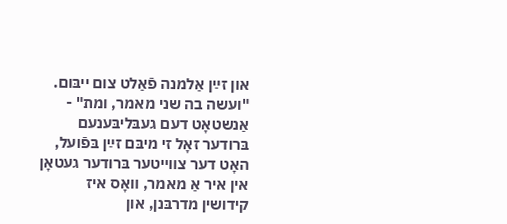און זײַן אַלמנה פֿאַלט צום ייבּום.
"ועשה בה שני מאמר, ומת" - אַנשטאָט דעם געבּליבּענעם בּרודער זאָל זי מיבּם זײַן בּפֿועל, האָט דער צװײטער בּרודער געטאָן אין איר אַ מאמר, װאָס איז קידושין מדרבּנן, און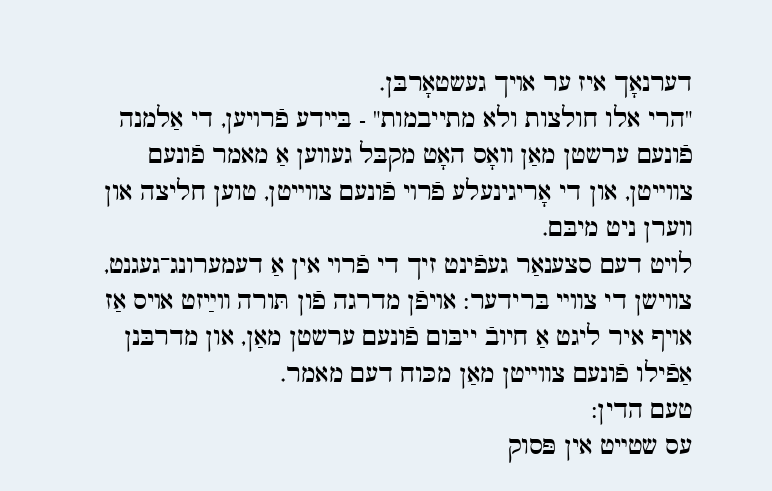דערנאָך איז ער אױך געשטאָרבּן.
"הרי אלו חולצות ולא מתייבמות" - בּײדע פֿרױען, די אַלמנה פֿונעם ערשטן מאַן װאָס האָט מקבּל געװען אַ מאמר פֿונעם צװײטן, און די אָריגינעלע פֿרױ פֿונעם צװײטן, טוען חליצה און װערן ניט מיבּם.
לױט דעם סצענאַר געפֿינט זיך די פֿרױ אין אַ דעמערונג־געגנט, צװישן די צװײ בּרידער: אױפֿן מדרגה פֿון תּורה װײַזט אױס אַז אױף איר ליגט אַ חיובֿ ייבּום פֿונעם ערשטן מאַן, און מדרבּנן אַפֿילו פֿונעם צװײטן מאַן מכּוח דעם מאמר.
טעם הדין:
עס שטײט אין פּסוק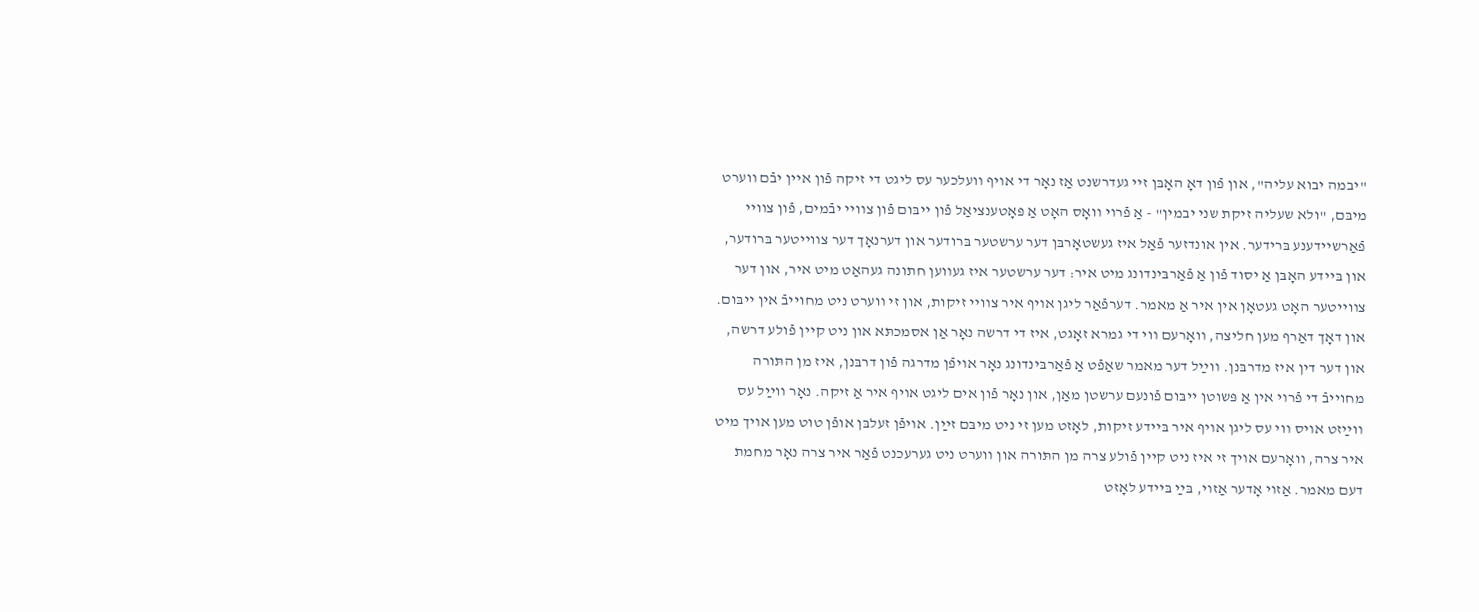"יבמה יבוא עליה", און פֿון דאָ האָבּן זײ געדרשנט אַז נאָר די אױף װעלכער עס ליגט די זיקה פֿון אײן יבֿם װערט מיבּם, "ולא שעליה זיקת שני יבמין" - אַ פֿרױ װאָס האָט אַ פּאָטענציאַל פֿון ייבּום פֿון צװײ יבֿמים, פֿון צװײ פֿאַרשײדענע בּרידער. אין אונדזער פֿאַל איז געשטאָרבּן דער ערשטער בּרודער און דערנאָך דער צװײטער בּרודער, און בּײדע האָבּן אַ יסוד פֿון אַ פֿאַרבּינדונג מיט איר: דער ערשטער איז געװען חתונה געהאַט מיט איר, און דער צװײטער האָט געטאָן אין איר אַ מאמר. דערפֿאַר ליגן אױף איר צװײ זיקות, און זי װערט ניט מחוייבֿ אין ייבּום.
און דאָך דאַרף מען חליצה, װאָרעם װי די גמרא זאָגט, איז די דרשה נאָר אַן אסמכתּא און ניט קײן פֿולע דרשה, און דער דין איז מדרבּנן. װײַל דער מאמר שאַפֿט אַ פֿאַרבּינדונג נאָר אױפֿן מדרגה פֿון דרבּנן, איז מן התּורה מחוייבֿ די פֿרױ אין אַ פּשוטן ייבּום פֿונעם ערשטן מאַן, און נאָר פֿון אים ליגט אױף איר אַ זיקה. נאָר װײַל עס װײַזט אױס װי עס ליגן אױף איר בּײדע זיקות, לאָזט מען זי ניט מיבּם זײַן. אױפֿן זעלבּן אופֿן טוט מען אױך מיט איר צרה, װאָרעם אױך זי איז ניט קײן פֿולע צרה מן התּורה און װערט ניט גערעכנט פֿאַר איר צרה נאָר מחמת דעם מאמר. אַזױ אָדער אַזױ, בּײַ בּײדע לאָזט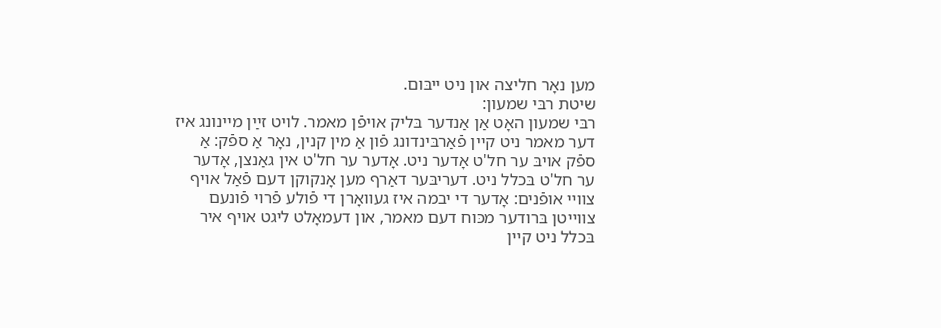מען נאָר חליצה און ניט ייבּום.
שיטת רבּי שמעון:
רבּי שמעון האָט אַן אַנדער בּליק אױפֿן מאמר. לױט זײַן מײנונג איז דער מאמר ניט קײן פֿאַרבּינדונג פֿון אַ מין קנין, נאָר אַ ספֿק: אַ ספֿק אױבּ ער חל'ט אָדער ניט. אָדער ער חל'ט אין גאַנצן, אָדער ער חל'ט בּכלל ניט. דעריבּער דאַרף מען אָנקוקן דעם פֿאַל אױף צװײ אופֿנים: אָדער די יבמה איז געװאָרן די פֿולע פֿרױ פֿונעם צװײטן בּרודער מכּוח דעם מאמר, און דעמאָלט ליגט אױף איר בּכלל ניט קײן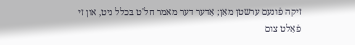זיקה פֿונעם ערשטן מאַן; אָדער דער מאמר חל'ט בּכלל ניט, און זי פֿאַלט צום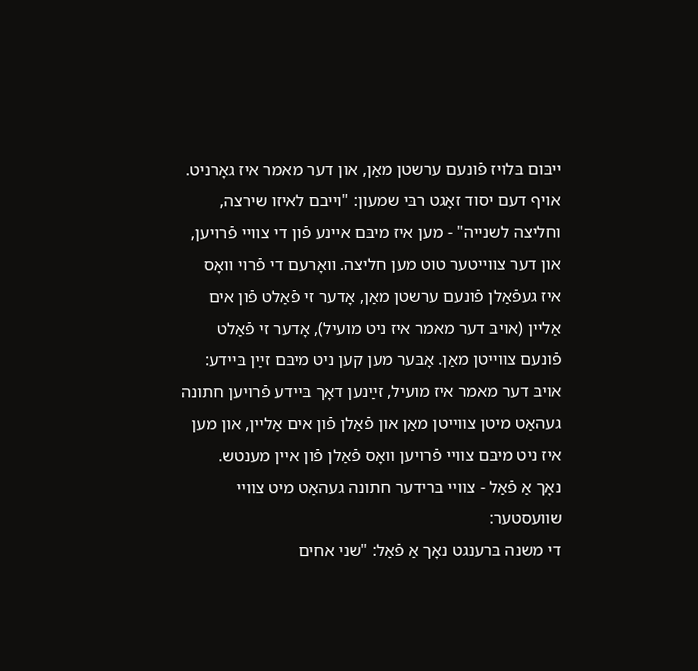ייבּום בּלױז פֿונעם ערשטן מאַן, און דער מאמר איז גאָרניט.
אױף דעם יסוד זאָגט רבּי שמעון: "וייבם לאיזו שירצה, וחליצה לשנייה" - מען איז מיבּם אײנע פֿון די צװײ פֿרױען, און דער צװײטער טוט מען חליצה. װאָרעם די פֿרױ װאָס איז געפֿאַלן פֿונעם ערשטן מאַן, אָדער זי פֿאַלט פֿון אים אַלײן (אױבּ דער מאמר איז ניט מועיל), אָדער זי פֿאַלט פֿונעם צװײטן מאַן. אָבּער מען קען ניט מיבּם זײַן בּײדע: אױבּ דער מאמר איז מועיל, זײַנען דאָך בּײדע פֿרױען חתונה געהאַט מיטן צװײטן מאַן און פֿאַלן פֿון אים אַלײן, און מען איז ניט מיבּם צװײ פֿרױען װאָס פֿאַלן פֿון אײן מענטש.
נאָך אַ פֿאַל - צװײ בּרידער חתונה געהאַט מיט צװײ שװעסטער:
די משנה בּרענגט נאָך אַ פֿאַל: "שני אחים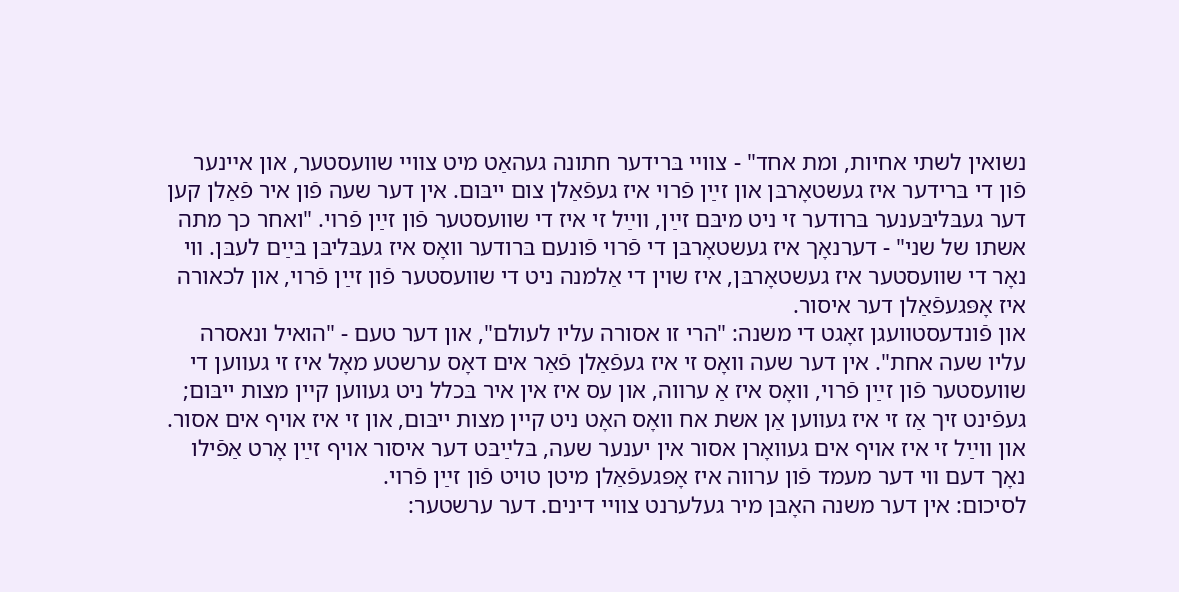נשואין לשתי אחיות, ומת אחד" - צװײ בּרידער חתונה געהאַט מיט צװײ שװעסטער, און אײנער פֿון די בּרידער איז געשטאָרבּן און זײַן פֿרױ איז געפֿאַלן צום ייבּום. אין דער שעה פֿון איר פֿאַלן קען דער געבּליבּענער בּרודער זי ניט מיבּם זײַן, װײַל זי איז די שװעסטער פֿון זײַן פֿרױ. "ואחר כך מתה אשתו של שני" - דערנאָך איז געשטאָרבּן די פֿרױ פֿונעם בּרודער װאָס איז געבּליבּן בּײַם לעבּן. װי נאָר די שװעסטער איז געשטאָרבּן, איז שױן די אַלמנה ניט די שװעסטער פֿון זײַן פֿרױ, און לכאורה איז אָפּגעפֿאַלן דער איסור.
און פֿונדעסטװעגן זאָגט די משנה: "הרי זו אסורה עליו לעולם", און דער טעם - "הואיל ונאסרה עליו שעה אחת". אין דער שעה װאָס זי איז געפֿאַלן פֿאַר אים דאָס ערשטע מאָל איז זי געװען די שװעסטער פֿון זײַן פֿרױ, װאָס איז אַ ערװה, און עס איז אין איר בּכלל ניט געװען קײן מצות ייבּום; געפֿינט זיך אַז זי איז געװען אַן אשת אח װאָס האָט ניט קײן מצות ייבּום, און זי איז אױף אים אסור. און װײַל זי איז אױף אים געװאָרן אסור אין יענער שעה, בּלײַבּט דער איסור אױף זײַן אָרט אַפֿילו נאָך דעם װי דער מעמד פֿון ערװה איז אָפּגעפֿאַלן מיטן טױט פֿון זײַן פֿרױ.
לסיכום: אין דער משנה האָבּן מיר געלערנט צװײ דינים. דער ערשטער: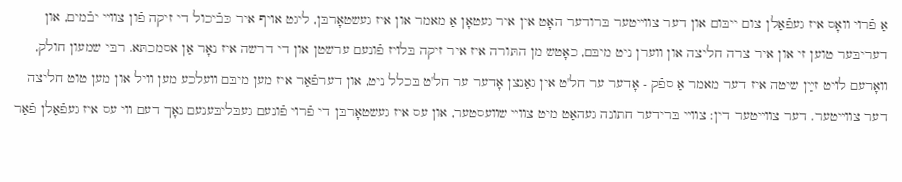אַ פֿרױ װאָס איז געפֿאַלן צום ייבּום און דער צװײטער בּרודער האָט אין איר געטאָן אַ מאמר און איז געשטאָרבּן, ליגט אױף איר כּבֿיכול די זיקה פֿון צװײ יבֿמים, און דעריבּער טוען זי און איר צרה חליצה און װערן ניט מיבּם, כאָטש מן התּורה איז איר זיקה בּלױז פֿונעם ערשטן און די דרשה איז נאָר אַן אסמכתּא. רבּי שמעון חולק, װאָרעם לױט זײַן שיטה איז דער מאמר אַ ספֿק - אָדער ער חל'ט אין גאַנצן אָדער ער חל'ט בּכלל ניט, און דערפֿאַר איז מען מיבּם װעלכע מען װיל און מען טוט חליצה דער צװײטער. דער צװײטער דין: צװײ בּרידער חתונה געהאַט מיט צװײ שװעסטער, און עס איז געשטאָרבּן די פֿרױ פֿונעם געבּליבּענעם נאָך דעם װי עס איז געפֿאַלן פֿאַר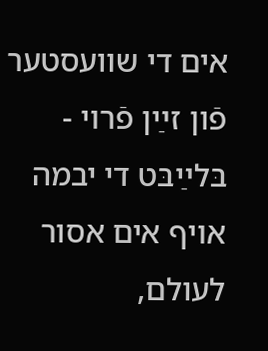אים די שװעסטער פֿון זײַן פֿרױ - בּלײַבּט די יבמה אױף אים אסור לעולם,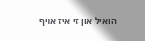הואיל און זי איז אױף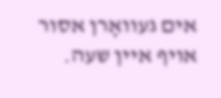אים געװאָרן אסור אױף אײן שעה.